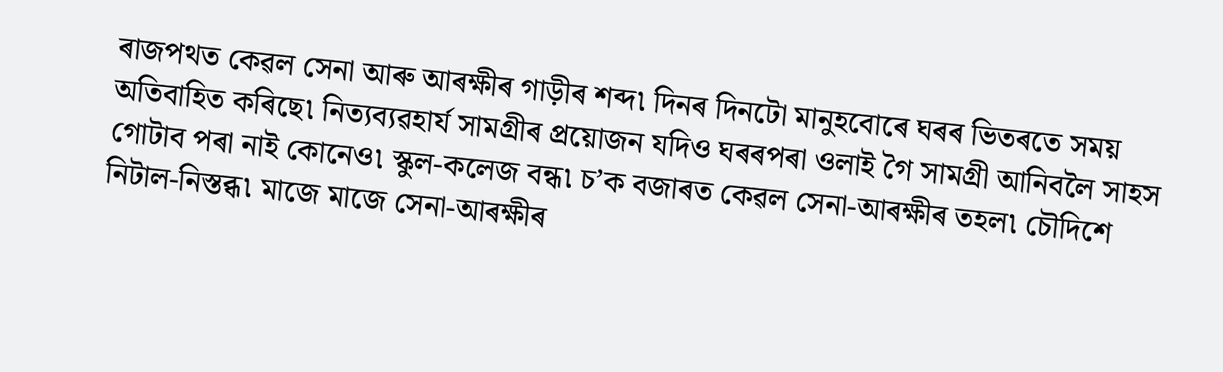ৰাজপথত কেৱল সেনা আৰু আৰক্ষীৰ গাড়ীৰ শব্দ৷ দিনৰ দিনটো মানুহবোৰে ঘৰৰ ভিতৰতে সময় অতিবাহিত কৰিছে৷ নিত্যব্যৱহাৰ্য সামগ্ৰীৰ প্ৰয়োজন যদিও ঘৰৰপৰা ওলাই গৈ সামগ্ৰী আনিবলৈ সাহস গোটাব পৰা নাই কোনেও৷ স্কুল-কলেজ বন্ধ৷ চ’ক বজাৰত কেৱল সেনা-আৰক্ষীৰ তহল৷ চৌদিশে নিটাল-নিস্তব্ধ৷ মাজে মাজে সেনা-আৰক্ষীৰ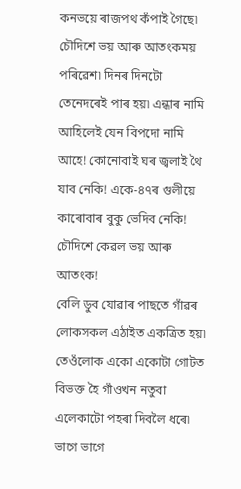কনভয়ে ৰাজপথ কঁপাই গৈছে৷ চৌদিশে ভয় আৰু আতংকময় পৰিৱেশ৷ দিনৰ দিনটো তেনেদৰেই পাৰ হয়৷ এন্ধাৰ নামি আহিলেই যেন বিপদো নামি আহে! কোনোবাই ঘৰ জ্বলাই থৈ যাব নেকি! একে-৪৭ৰ গুলীয়ে কাৰোবাৰ বুকু ভেদিব নেকি! চৌদিশে কেৱল ভয় আৰু আতংক!
বেলি ডুব যোৱাৰ পাছতে গাঁৱৰ লোকসকল এঠাইত একত্ৰিত হয়৷ তেওঁলোক একো একোটা গোটত বিভক্ত হৈ গাঁওখন নতুবা এলেকাটো পহৰা দিবলৈ ধৰে৷ ভাগে ভাগে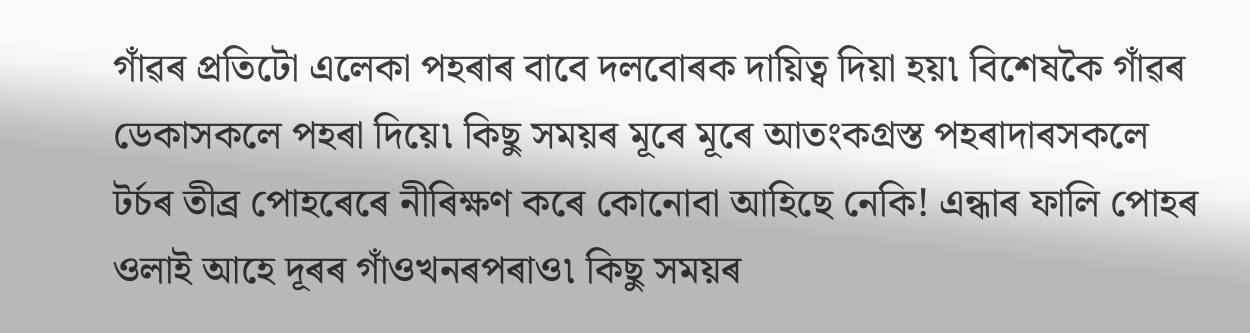গাঁৱৰ প্ৰতিটো এলেকা পহৰাৰ বাবে দলবোৰক দায়িত্ব দিয়া হয়৷ বিশেষকৈ গাঁৱৰ ডেকাসকলে পহৰা দিয়ে৷ কিছু সময়ৰ মূৰে মূৰে আতংকগ্ৰস্ত পহৰাদাৰসকলে টৰ্চৰ তীব্ৰ পোহৰেৰে নীৰিক্ষণ কৰে কোনোবা আহিছে নেকি! এন্ধাৰ ফালি পোহৰ ওলাই আহে দূৰৰ গাঁওখনৰপৰাও৷ কিছু সময়ৰ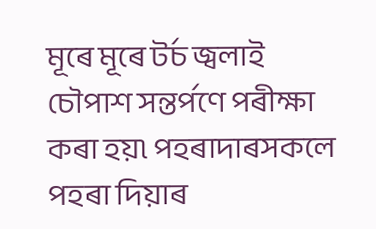মূৰে মূৰে টৰ্চ জ্বলাই চৌপাশ সন্তৰ্পণে পৰীক্ষা কৰা হয়৷ পহৰাদাৰসকলে পহৰা দিয়াৰ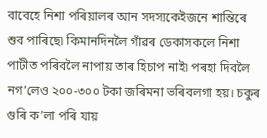বাবেহে নিশা পৰিয়ালৰ আন সদস্যকেইজনে শান্তিৰে শুব পাৰিছে৷ কিমানদিনলৈ গাঁৱৰ ডেকাসকলে নিশা পাটীত পৰিবলৈ নাপায় তাৰ হিচাপ নাই৷ পৰহা দিবলৈ নগ’লেও ২০০-৩০০ টকা জৰিমনা ভৰিবলগা হয়। চকুৰ গুৰি ক’লা পৰি যায়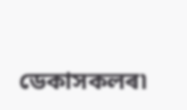ডেকাসকলৰ৷